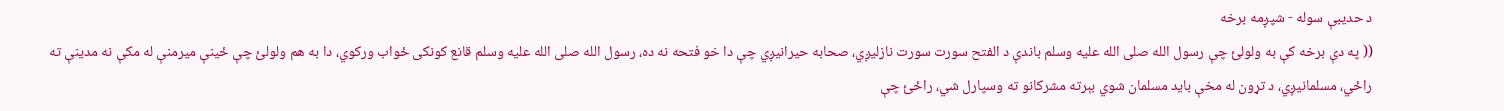د حدیبې سوله - شپږمه برخه
(( په دې برخه کې به ولولئ چې رسول الله صلی الله علیه وسلم باندې د الفتح سورت سورت نازلیږي، صحابه حیرانیږي چې دا خو فتحه نه ده، رسول الله صلی الله علیه وسلم قانع کونکی ځواب ورکوي، دا به هم ولولئ چې ځینې میرمنې له مکې نه مدینې ته راځي، مسلمانیږي، د تړون له مخې باید مسلمان شوي بېرته مشرکانو ته وسپارل شي، راځئ چې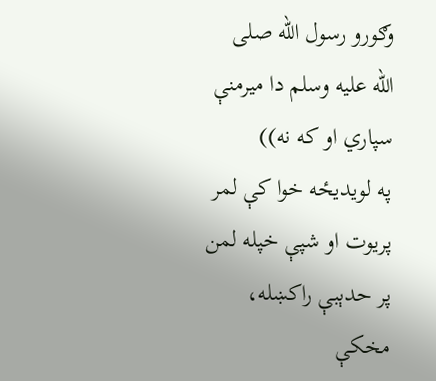وګورو رسول الله صلی الله علیه وسلم دا میرمنې سپاري او که نه))
په لويديځه خوا کې لمر پريوت او شپې خپله لمن پر حدېبې راکښله، مخکې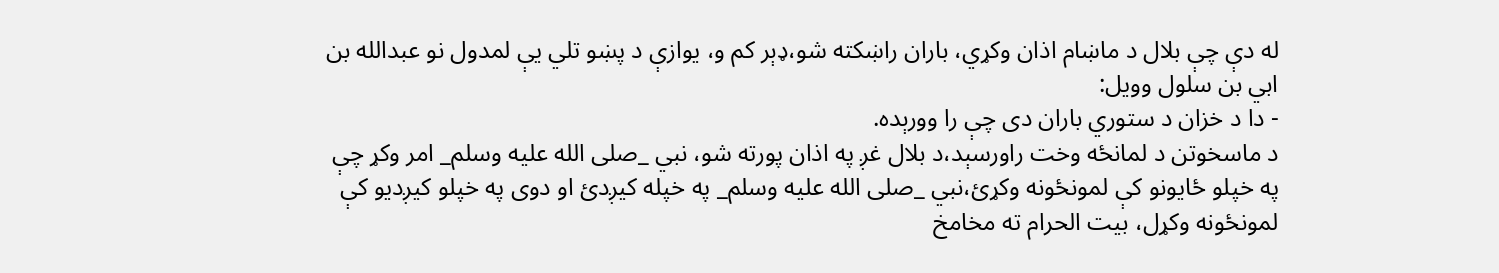له دې چې بلال د ماښام اذان وکړي، باران راښکته شو،ډېر کم و، يوازې د پښو تلي يې لمدول نو عبدالله بن ابي بن سلول وويل:
- دا د خزان د ستوري باران دی چې را وورېده.
د ماسخوتن د لمانځه وخت راورسېد،د بلال غږ په اذان پورته شو، نبي _صلى الله عليه وسلم_ امر وکړ چې په خپلو ځايونو کې لمونځونه وکړئ،نبي _صلى الله عليه وسلم_ په خپله کيږدئ او دوی په خپلو کيږديو کې لمونځونه وکړل، بيت الحرام ته مخامخ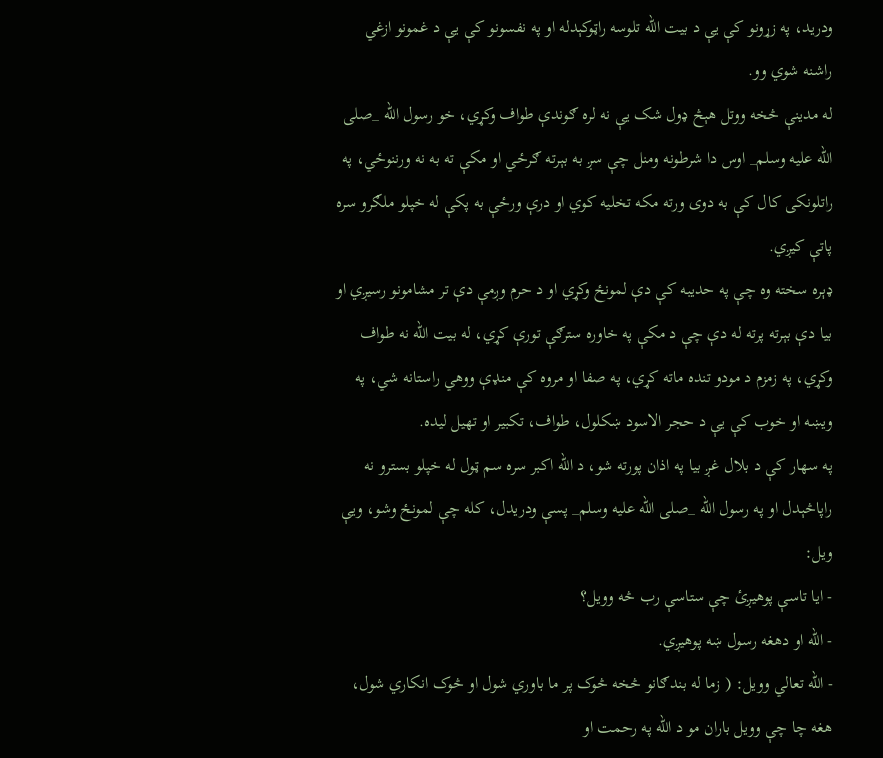ودريد، په زړونو کې يې د بيت الله تلوسه راټوکېدله او په نفسونو کې يې د غمونو ازغي راشنه شوي وو.
له مدينې څخه ووتل هېڅ ډول شک يې نه لره ګوندې طواف وکړي، خو رسول الله _صلى الله عليه وسلم_ اوس دا شرطونه ومنل چې سږ به بېرته ګرځي او مکې ته به نه ورننوځي، په راتلونکی کال کې به دوی ورته مکه تخليه کوي او درې ورځې به پکې له خپلو ملګرو سره پاتې کيږي.
ډېره سخته وه چې په حديبه کې دې لمونځ وکړي او د حرم وږمې دې تر مشامونو رسيږي او بيا دې بېرته پرته له دې چې د مکې په خاوره سترګې تورې کړي، له بيت الله نه طواف وکړي، په زمزم د مودو تنده ماته کړي، په صفا او مروه کې منډې ووهي راستانه شي، په ويښه او خوب کې يې د حجر الاسود ښکلول، طواف، تکبير او تهيل ليده.
په سهار کې د بلال غږ بيا په اذان پورته شو، د الله اکبر سره سم ټول له خپلو بسترو نه راپاڅېدل او په رسول الله _صلى الله عليه وسلم_ پسې ودريدل، کله چې لمونځ وشو، ويې ويل:
- ايا تاسې پوهيږئ چې ستاسې رب څه وويل؟
- الله او دهغه رسول ښه پوهيږي.
- الله تعالي وويل: ( زما له بندګانو څخه څوک پر ما باوري شول او څوک انکاري شول، هغه چا چې وويل باران مو د الله په رحمت او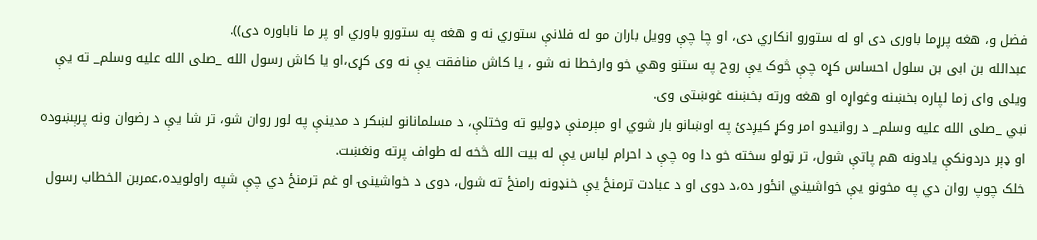فضل و، هغه پرړما باوری دی او له ستورو انکاري دی، او چا چې وويل باران مو له فلانې ستوري نه و هغه په ستورو باوري او پر ما ناباوره دی)).
عبدالله بن ابی بن سلول احساس کړه چې څوک يې روح په ستنو وهي خو وارخطا نه شو ، يا کاش منافقت يې نه وی کړی،او يا کاش رسول الله _صلى الله عليه وسلم_ ته يې ويلی وای زما لپاره بخښنه وغواړه او هغه ورته بخښنه غوښتی وی.
نبي _صلى الله عليه وسلم_ د روانيدو امر وکړ کيږدئ په اوښانو بار شوي او مېرمنې ډوليو ته وختلې، د مسلمانانو لښکر د مدينې په لور روان شو، تر شا يې د رضوان ونه پرېښوده او ډېر دردونکې يادونه هم پاتې شول، تر ټولو سخته خو دا وه چې د احرام لباس يې له بيت الله څخه له طواف پرته ونغښت.
خلک چوپ روان دي په مخونو يې خواشيني انځور ده،د دوی او د عبادت ترمنځ يې خنډونه رامنځ ته شول، دوی د خواشينۍ او غم ترمنځ دي چې شپه راولويده،عمربن الخطاب رسول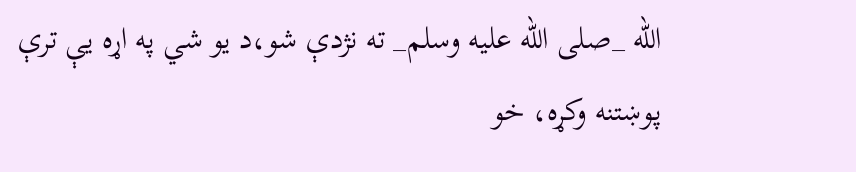الله _صلى الله عليه وسلم_ ته نژدې شو،د يو شي په اړه يې ترې پوښتنه وکړه، خو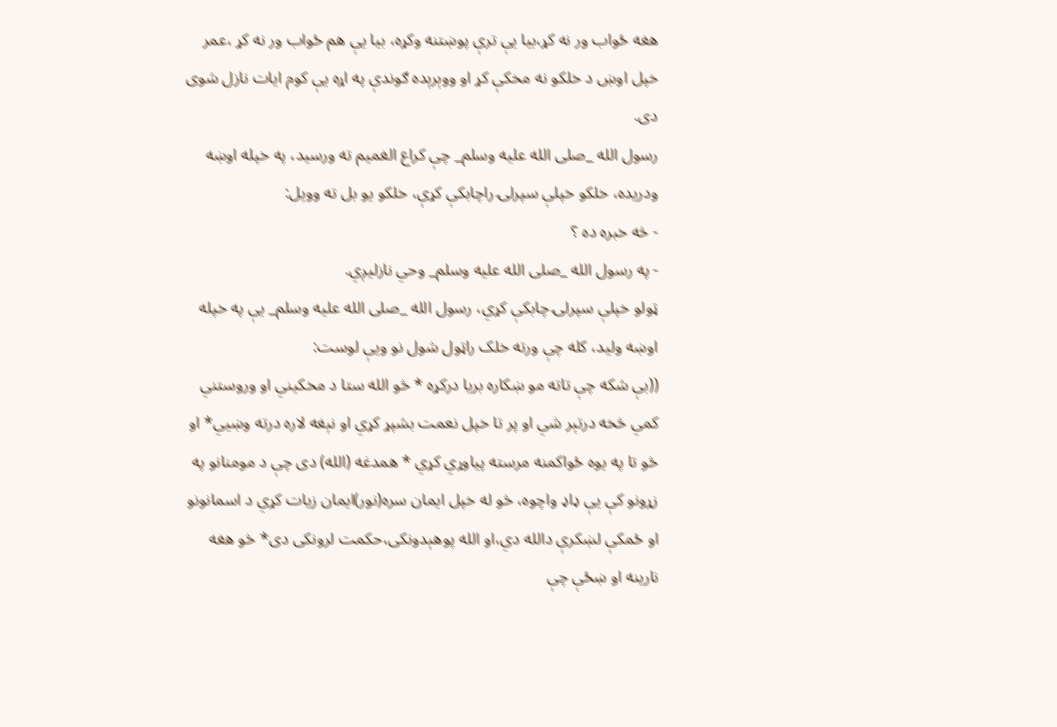هغه ځواب ور نه کړ،بيا يې ترې پوښتنه وکړه، بيا يې هم ځواب ور نه کړ ،عمر خپل اوښ د خلکو نه مخکې کړ او ووېرېده ګوندې په اړه يې کوم ايات نازل شوی دی.
رسول الله _صلى الله عليه وسلم_ چې کراع الغميم ته ورسيد، په خپله اوښه ودريده، خلکو خپلې سپرلۍ راچابکې کړې، خلکو يو بل ته وويل:
- څه خبره ده ؟
- په رسول الله _صلى الله عليه وسلم_ وحي نازليږي.
ټولو خپلې سپرلۍ چابکې کړي، رسول الله _صلى الله عليه وسلم_ يې په خپله اوښه وليد، کله چې ورته خلک راټول شول نو ويې لوست:
((بې شکه چې تاته مو ښکاره بريا درکړه * څو الله ستا د مخکيني او وروستني کمي څخه درتېر شي او پر تا خپل نعمت بشپړ کړي او نېغه لاره درته وښيي* او څو تا په يوه ځواکمنه مرسته پياوړي کړي * همدغه (الله) دی چې د مومنانو په زړونو کې يې ډاډ واچوه، څو له خپل ايمان سره(نور)ايمان زيات کړي د اسمانونو او ځمکې لښکرې دالله دي،او الله پوهېدونکی،حکمت لرونکی دی* څو هغه نارينه او ښځې چې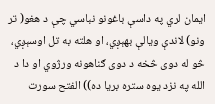ايمان لري په داسې باغونو نباسي چې د هغو( تر ونو) لاندې ويالې بهېږي، او هلته به تل اوسېږي، څو له دوی څخه د دوی ګناهونه ورژوي او دا د الله په نزد يوه ستره بريا ده)) الفتح سورت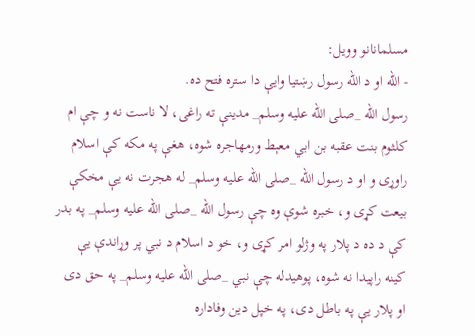مسلمانانو وويل:
- الله او د الله رسول رښتيا وايې دا ستره فتح ده.
رسول الله _صلى الله عليه وسلم_ مدينې ته راغی، لا ناست نه و چې ام کلثوم بنت عقبه بن ابي معېط ورمهاجره شوه، هغې په مکه کې اسلام راوړی و او د رسول الله _صلى الله عليه وسلم_ له هجرت نه يې مخکې بيعت کړی و، خبره شوې وه چې رسول الله _صلى الله عليه وسلم_ په بدر کې د ده د پلار په وژلو امر کړی و، خو د اسلام د نبي پر وړاندې يې کينه راپيدا نه شوه، پوهيدله چې نبي _صلى الله عليه وسلم_ په حق دی او پلار يې په باطل دی، په خپل دين وفاداره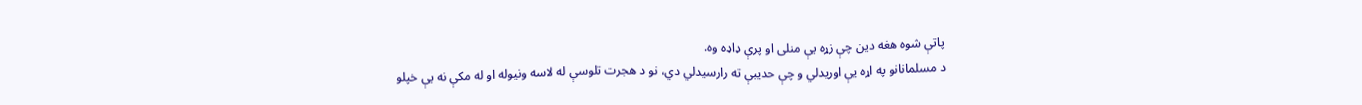پاتې شوه هغه دين چې زړه يې منلی او پرې ډاډه وه.
د مسلمانانو په اړه يې اوريدلي و چې حديبې ته رارسيدلي دي، نو د هجرت تلوسې له لاسه ونيوله او له مکې نه يې خپلو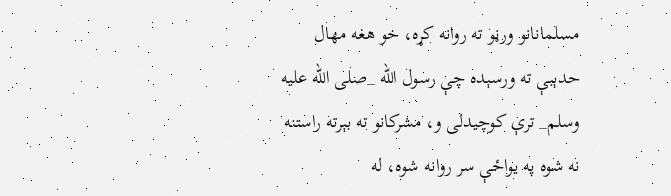مسلمانانو ورڼو ته روانه کړه، خو هغه مهال حدېبې ته ورسېده چې رسول الله _صلى الله عليه وسلم_ ترې کوچيدلی و، مشرکانو ته بېرته راستنه نه شوه په يواځې سر روانه شوه، له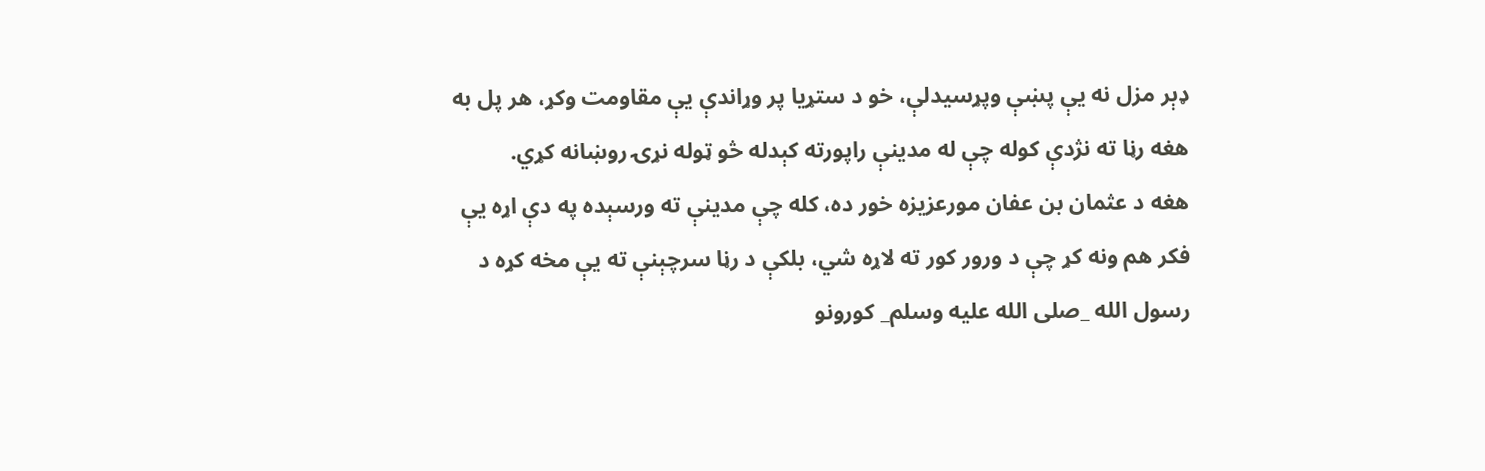ډېر مزل نه يې پښې وپړسيدلې، خو د ستړيا پر وړاندې يې مقاومت وکړ، هر پل به هغه رڼا ته نژدې کوله چې له مدينې راپورته کېدله څو ټوله نړۍ روښانه کړي.
هغه د عثمان بن عفان مورعزيزه خور ده، کله چې مدينې ته ورسېده په دې اړه يې فکر هم ونه کړ چې د ورور کور ته لاړه شي، بلکې د رڼا سرچېنې ته يې مخه کړه د رسول الله _صلى الله عليه وسلم_ کورونو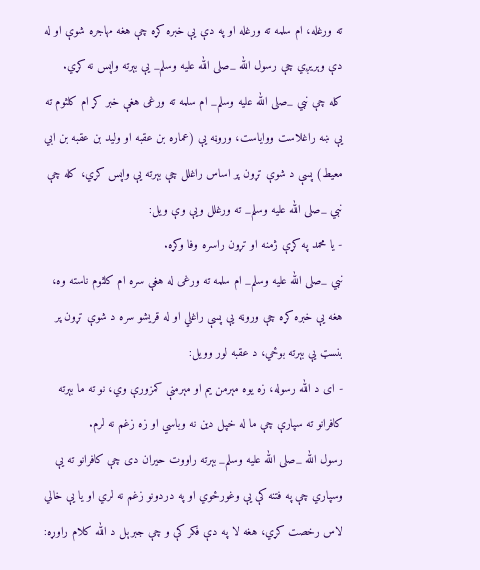ته ورغله، ام سلمه ته ورغله او په دې يې خبره کړه چې هغه مهاجره شوې او له دې وېريږي چې رسول الله _صلى الله عليه وسلم_ يې بېرته واپس نه کړي.
کله چې نبي _صلى الله عليه وسلم_ ام سلمه ته ورغی هغې خبر کړ ام کلثوم ته يې ښه راغلاست وواياست، وروڼه يې (عماره بن عقبه او وليد بن عقبه بن ابي معيط) پسې د شوې تړون پر اساس راغلل چې بېرته يې واپس کړي، کله چې نبي _صلى الله عليه وسلم_ ته ورغلل ويې وې ويل:
- يا محمد په کړې ژمنه او تړون راسره وفا وکړه.
نبي _صلى الله عليه وسلم_ ام سلمه ته ورغی له هغې سره ام کلثوم ناسته وه، هغه يې خبره کړه چې وروڼه يې پسې راغلي او له قريشو سره د شوې تړون پر بنسټ يې بېرته بوځي، د عقبه لور وويل:
- ای د الله رسوله، زه يوه مېرمن يم او مېرمنې کمزورې وي، نو ته ما بېرته کافرانو ته سپارې چې ما له خپل دين نه وباسي او زه زغم نه لرم.
رسول الله _صلى الله عليه وسلم_ بېرته راووت حيران دی چې کافرانو ته يې وسپاري چې په فتنه کې يې وغورځوي او په دردونو زغم نه لري او يا يې خالي لاس رخصت کړي، هغه لا په دې فکر کې و چې جبرېل د الله کلام راوړه: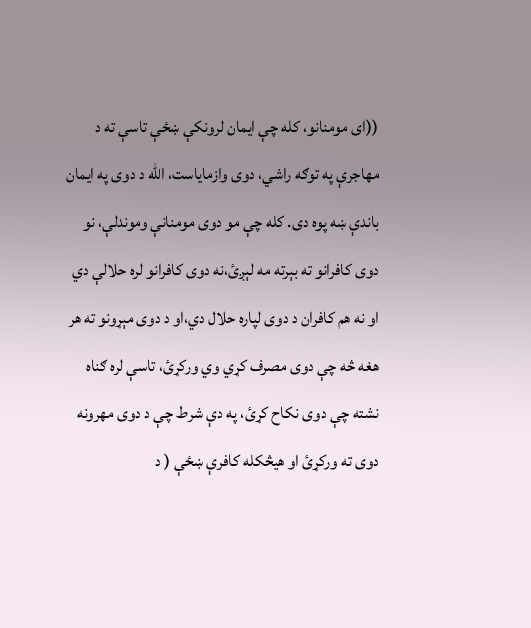((ای مومنانو، کله چې ايمان لرونکې ښځې تاسې ته د مهاجرې په توګه راشي، دوی وازماياست، الله د دوی په ايمان باندې ښه پوه دی. کله چې مو دوی مومنانې وموندلې، نو دوی کافرانو ته بېرته مه لېږئ،نه دوی کافرانو لره حلالې دي او نه هم کافران د دوی لپاره حلال دي،او د دوی مېړونو ته هر هغه څه چې دوی مصرف کړي وي ورکړئ، تاسې لره ګناه نشته چې دوی نکاح کړئ، په دې شرط چې د دوی مهرونه دوی ته ورکړئ او هيڅکله کافرې ښځې ( د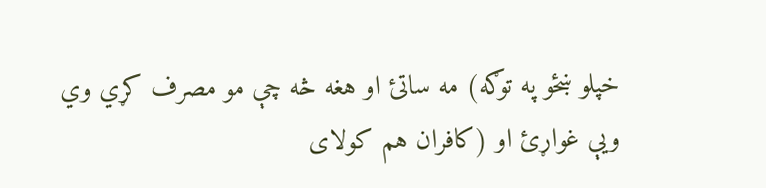خپلو ښځو په توګه) مه ساتئ او هغه څه چې مو مصرف کړي وي ويې غواړئ او (کافران هم کولای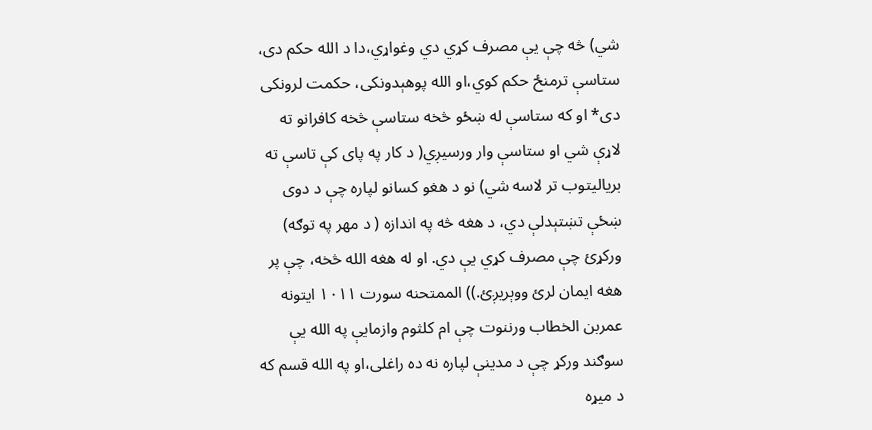شي) څه چې يې مصرف کړي دي وغواړي،دا د الله حکم دی، ستاسې ترمنځ حکم کوي،او الله پوهېدونکی، حکمت لرونکی دی* او که ستاسې له ښځو څخه ستاسې څخه کافرانو ته لاړې شي او ستاسې وار ورسيږي( د کار په پای کې تاسې ته برياليتوب تر لاسه شي) نو د هغو کسانو لپاره چې د دوی ښځې تښتېدلې دي، د هغه څه په اندازه ( د مهر په توګه) ورکړئ چې مصرف کړي يې دي. او له هغه الله څخه، چې پر هغه ايمان لرئ ووېريږئ.)) الممتحنه سورت ۱۰۱۱ ایتونه
عمربن الخطاب ورننوت چې ام کلثوم وازمايې په الله يې سوګند ورکړ چې د مدينې لپاره نه ده راغلی،او په الله قسم که د ميړه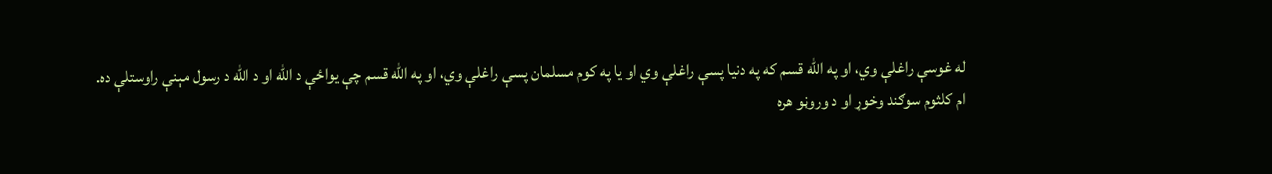له غوسې راغلې وي، او په الله قسم که په دنيا پسې راغلې وي او يا په کوم مسلمان پسې راغلې وي، او په الله قسم چې يواځې د الله او د الله د رسول مېنې راوستلې ده.
ام کلثوم سوګند وخوړ او د وروڼو هره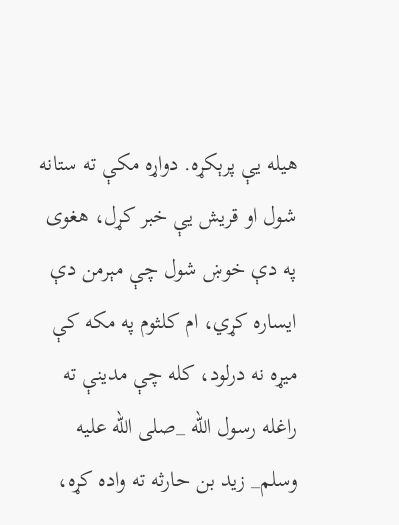هيله يې پرېکړه. دواړه مکې ته ستانه شول او قريش يې خبر کړل، هغوی په دې خوښ شول چې مېرمن دې ايساره کړي، ام کلثوم په مکه کې ميړه نه درلود، کله چې مدينې ته راغله رسول الله _صلى الله عليه وسلم_ زيد بن حارثه ته واده کړه،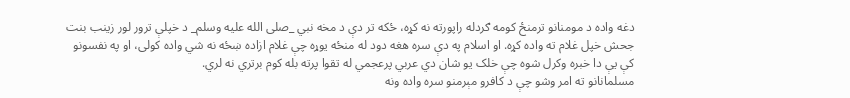دغه واده د مومنانو ترمنځ کومه ګردله راپورته نه کړه، ځکه تر دې د مخه نبي _صلى الله عليه وسلم_ د خپلې ترور لور زينب بنت جحش خپل غلام ته واده کړه. او اسلام په دې سره هغه دود له منځه يوړه چې غلام ازاده ښځه نه شي واده کولی، او په نفسونو کې يې دا خبره وکرل شوه چې خلک يو شان دي عربي پرعجمي له تقوا پرته بله کوم برتري نه لري.
مسلمانانو ته امر وشو چې د کافرو مېرمنو سره واده ونه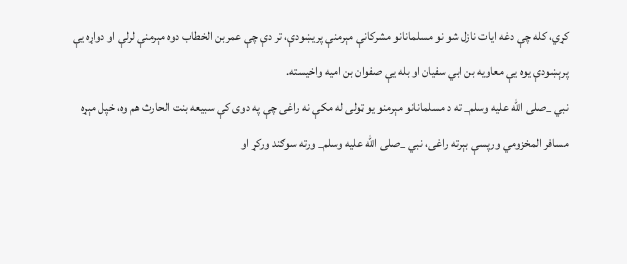کړي، کله چې دغه ايات نازل شو نو مسلمانانو مشرکانې مېرمنې پريښودې، تر دې چې عمربن الخطاب دوه مېرمنې لرلې او دواړه يې پرېښودې يوه يې معاويه بن ابي سفيان او بله يې صفوان بن اميه واخيسته.
نبي _صلى الله عليه وسلم_ ته د مسلمانانو مېرمنو يو ټولی له مکې نه راغی چې په دوی کې سبيعه بنت الحارث هم وه، خپل مېړه مسافر المخزومي ورپسې بېرته راغی، نبي _صلى الله عليه وسلم_ ورته سوګند ورکړ او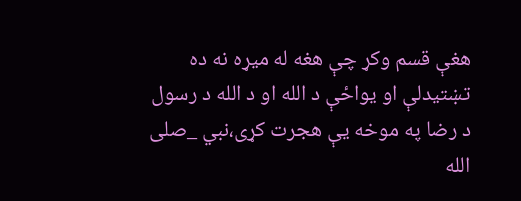هغې قسم وکړ چې هغه له ميړه نه ده تښتيدلې او يواځې د الله او د الله د رسول د رضا په موخه يې هجرت کړی،نبي _صلى الله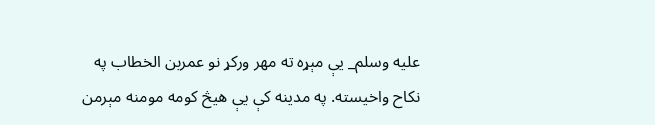عليه وسلم_ يې مېړه ته مهر ورکړ نو عمربن الخطاب په نکاح واخيسته. په مدينه کې يې هيڅ کومه مومنه مېرمن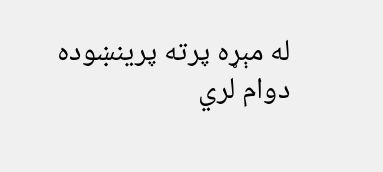له مېړه پرته پرينښوده
دوام لري